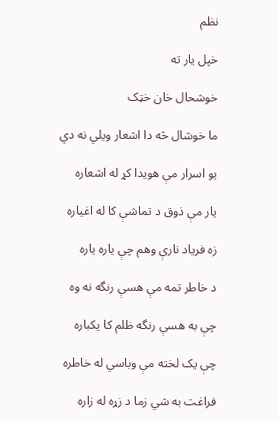نظم

خپل يار ته

خوشحال خان خټک

ما خوشال څه دا اشعار ويلي نه دي

يو اسرار مې هويدا کړ له اشعاره

يار مې ذوق د تماشې کا له اغياره

زه فرياد نارې وهم چې ياره ياره

د خاطر تمه مې هسې رنگه نه وه

چې به هسې رنگه ظلم کا يکباره

چې يک لخته مې وباسي له خاطره

فراغت به شي زما د زړه له زاره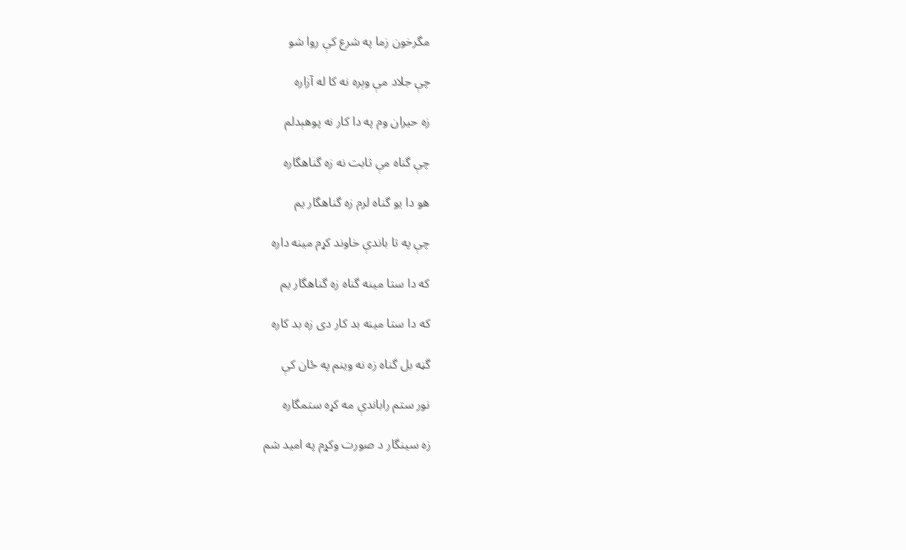مگرخون زما په شرع کې روا شو

چې جلاد مې وېره نه کا له آزاره

زه حيران وم په دا کار نه پوهېدلم

چې گناه مې ثابت نه زه گناهگاره

هو دا يو گناه لرم زه گناهگار يم

چې په تا باندې خاوند کړم مينه داره

که دا ستا مينه گناه زه گناهگار يم

که دا ستا مينه بد کار دی زه بد کاره

گڼه بل گناه زه نه وينم په ځان کې

نور ستم راباندې مه کړه ستمگاره

زه سينگار د صورت وکړم په اميد شم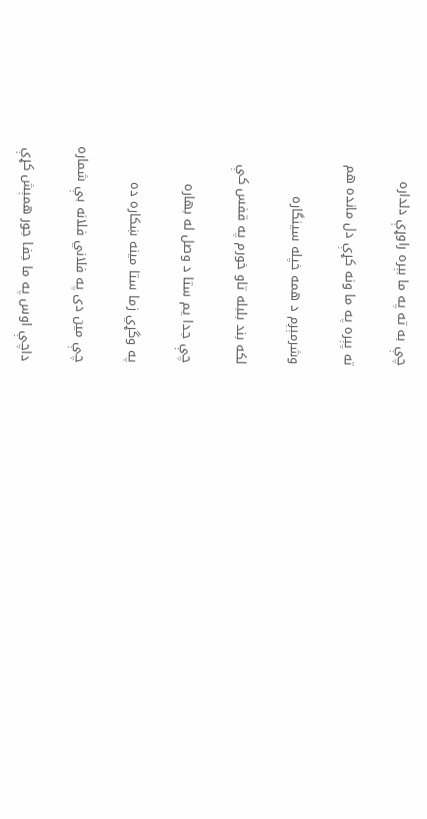چې به ته په ما بېره راوړې دلداره

ته پېره په ما ونه کړې دل مانده هم

وشرمېږم د همه خپله سينگاره

لکه بند بلبله تاو خورم په قفس کې

چې جدا يم ستا د وصل له بهاره

په وگړي زما ستا مينه ښکاره ده

چې مين دی په فلاني فلانه بې شماره

داچې اوس په ما جفا جور همېش کړې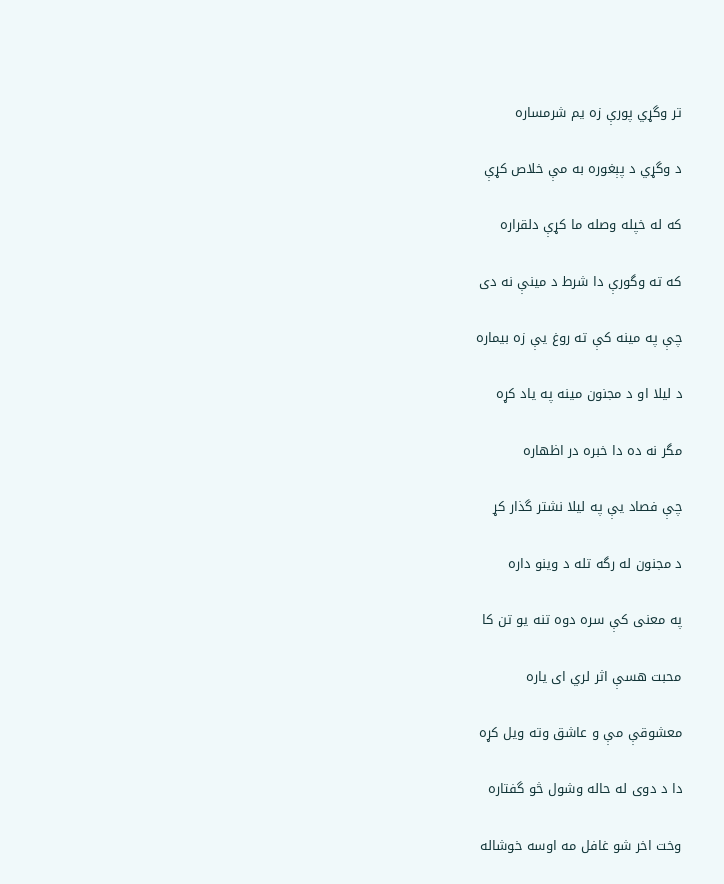تر وگړي پورې زه يم شرمساره

د وگړي د پېغوره به مې خلاص کړې

که له خپله وصله ما کړې دلقراره

که ته وگورې دا شرط د مينې نه دی

چې په مينه کې ته روغ يې زه بيماره

د ليلا او د مجنون مينه په ياد کړه

مگر نه ده دا خبره در اظهاره

چې فصاد يې په ليلا نشتر گذار کړ

د مجنون له رگه تله د وينو داره

په معنی کې سره دوه تنه يو تن کا

محبت هسې اثر لري ای ياره

معشوقې مې و عاشق وته ويل کړه

دا د دوی له حاله وشول څو گفتاره

وخت اخر شو غافل مه اوسه خوشاله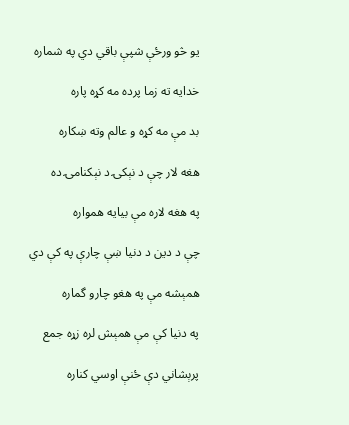يو څو ورځې شپې باقي دي په شماره

خدايه ته زما پرده مه کړه پاره

بد مې مه کړه و عالم وته ښکاره

هغه لار چې د نېکۍ د نېکنامۍ ده

په هغه لاره مې بيايه همواره

چې د دين د دنيا ښې چارې په کې دي

همېشه مې په هغو چارو گماره

په دنيا کې مې همېش لره زړه جمع

پرېشاني دې ځنې اوسي کناره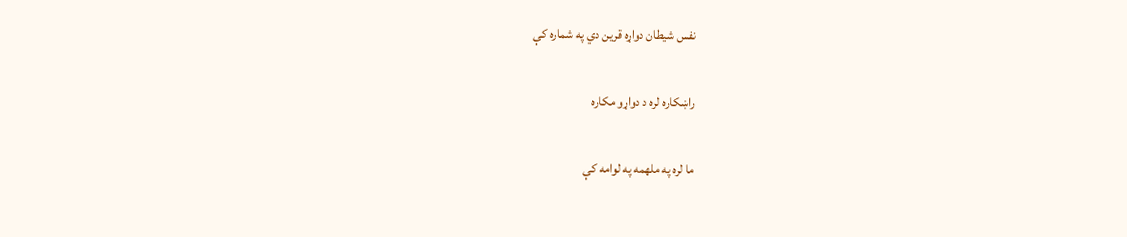نفس شيطان دواړه قرين دي په شماره کې

راښکاره لره د دواړو مکاره

ما لره په ملهمه په لوامه کې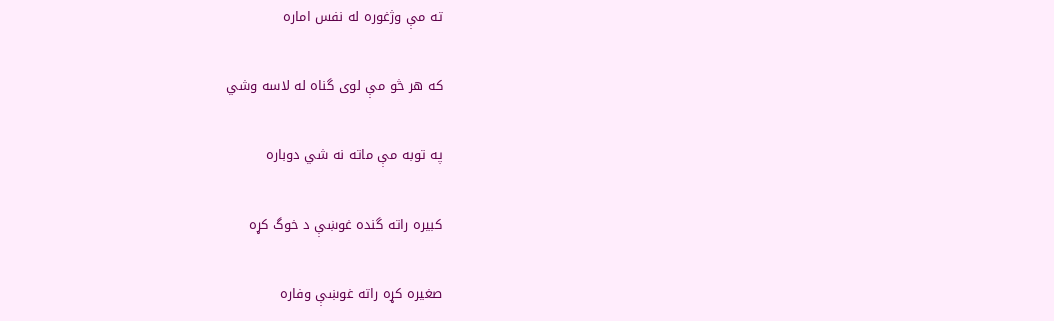ته مې وژغوره له نفس اماره

که هر څو مې لوی گناه له لاسه وشي

په توبه مې ماته نه شي دوباره

کبيره راته گنده غوښې د خوگ کړه

صغيره کړه راته غوښې وفاره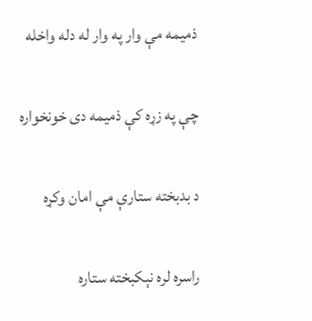ذميمه مې وار په وار له دله واخله

چې په زړه کې ذميمه دی خونخواره

د بدبخته ستارې مې امان وکړه

راسره لره نېکبخته ستاره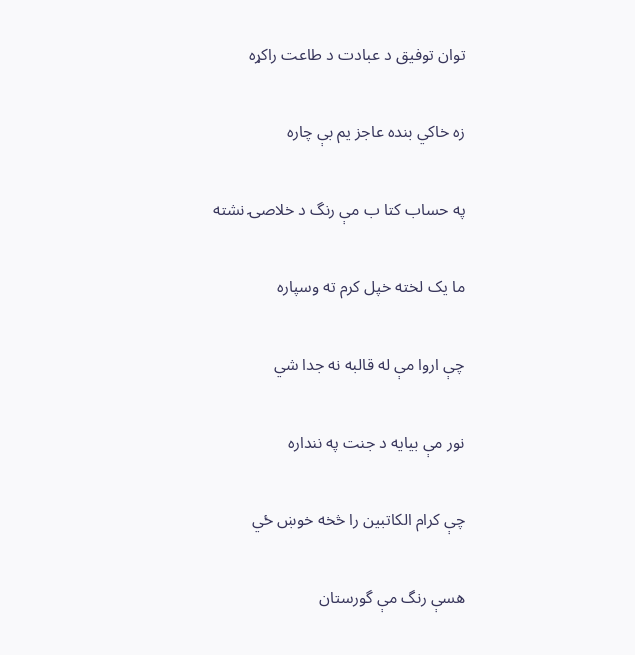توان توفيق د عبادت د طاعت راکړه

زه خاکي بنده عاجز يم بې چاره

په حساب کتا ب مې رنگ د خلاصۍ نشته

ما يک لخته خپل کرم ته وسپاره

چې اروا مې له قالبه نه جدا شي

نور مې بيايه د جنت په ننداره

چې کرام الکاتبين را څخه خوښ ځي

هسې رنگ مې گورستان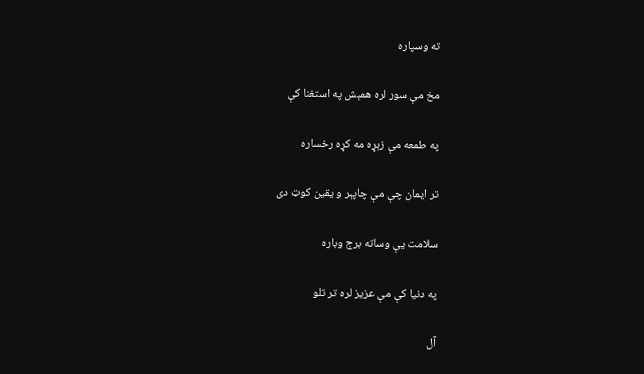ته وسپاره

مخ مې سور لره همېش په استغنا کې

په طمعه مې زېړه مه کړه رخساره

تر ايمان چې مې چاپېر و يقين کوټ دی

سلامت يې وساته برج وباره

په دنيا کې مې عزيز لره تر تلو

آل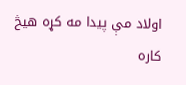اولاد مې پيدا مه کړه هيڅ کاره